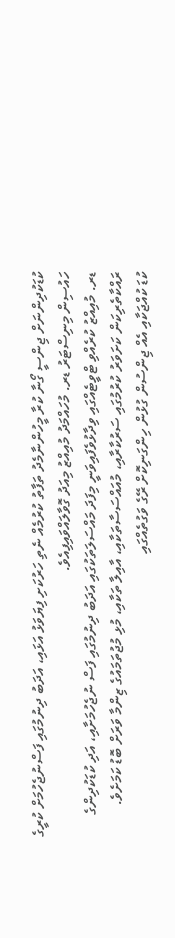ކުޑަކުދިންނަށް ޖިންސީ ގޯނާ ކުރާ މީހުންނާމެދު ތަފާތު ކުރުމެއް ނެތި ހަރުކަށި ފިޔަވަޅު އަޅައި، އަދަބު ދިނުމުގައި ފަސްނުޖެހުމަށް ކުރީގެ ހައުސިން މިނިސްޓަރު ޑރ. މުހައްމަދު މުއިއްޒު މިއަދު ގޮވާލައްވައިފިއެވެ.
ޑރ. މުއިއްޒު ކުރެއްވި ޓްވީޓެއްގައި ވިދާޅުވެފައިވަނީ މިފަދަ މައްސަލަތަކުގައި އަދަބު ދިނުމުގައި ފަސް ނުޖެހުމަށާއި، އަދި ކުޑަކުދިންގެ ރައްކާތެރިކަން ކަށަވަރު ކުރުމުގައި ސަރުކާރާއި، މުއައްސަސާތަކާއި، އާއިލާ ތަކާއި، މުޅި މުޖުތަމައުގެ ޒިންމާ ވަރަށް ބޮޑު ކަމަށެވެ.
ކުޑަ ކުއްޖަކާއި އެއް ޖިންސުން ގުޅުން ހިންގަނިކޮށް ރޭގެ ވަގުތެއްގައި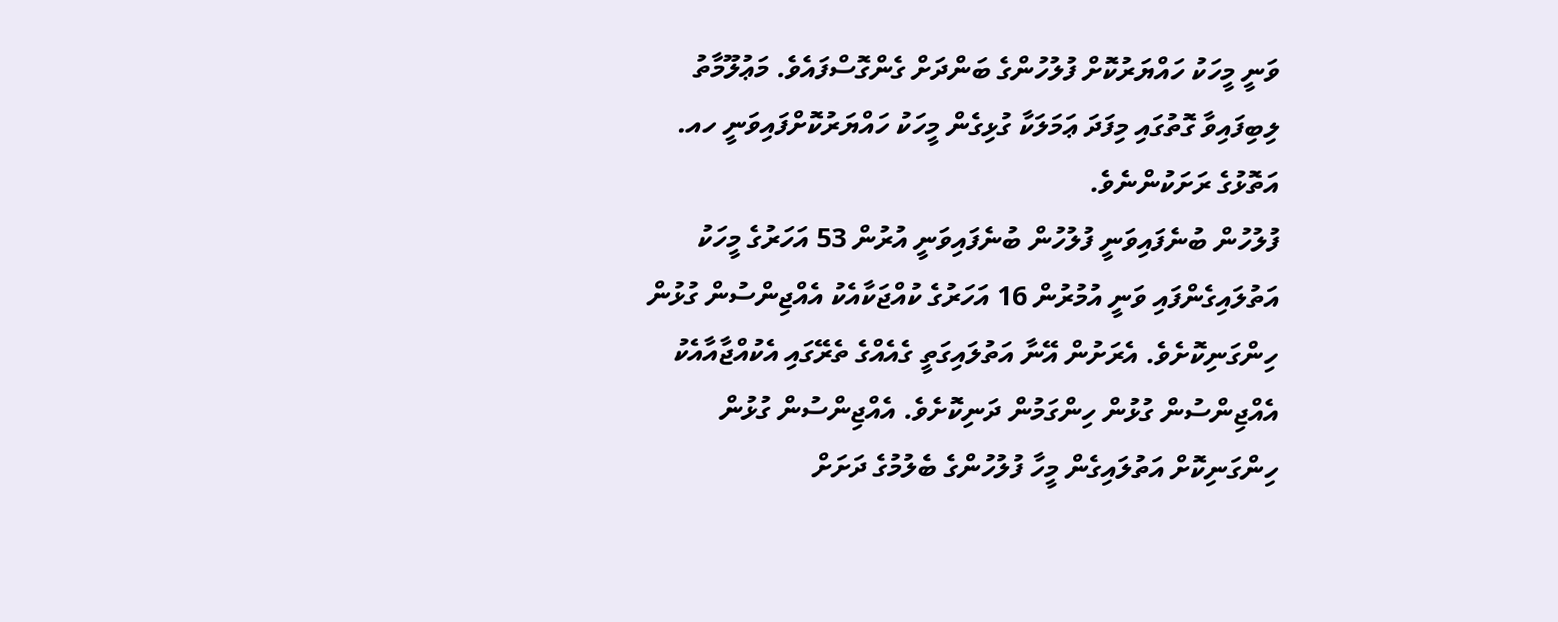ވަނީ މީހަކު ހައްޔަރުކޮށް ފުލުހުންގެ ބަންދަށް ގެންގޮސްފައެވެ. މަޢުލޫމާތު ލިބިފައިވާ ގޮތުގައި މިފަދަ ޢަމަލަކާ ގުޅިގެން މީހަކު ހައްޔަރުކޮށްފައިވަނީ ހއ. އަތޮޅުގެ ރަށަކުންނެވެ.
ފުލުހުން ބުނެފައިވަނީ ފުލުހުން ބުނެފައިވަނީ އުރުން 53 އަހަރުގެ މީހަކު އަތުލައިގެންފައި ވަނީ އުމުރުން 16 އަހަރުގެ ކުއްޖަކާއެކު އެއްޖިންސުން ގުޅުން ހިންގަނިކޮށެވެ. އެރަށުން އޭނާ އަތުލައިގަތީ ގެއެއްގެ ތެރޭގައި އެކުއްޖާއާއެކު އެއްޖިންސުން ގުޅުން ހިންގަމުން ދަނިކޮށެވެ. އެއްޖިންސުން ގުޅުން ހިންގަނިކޮށް އަތުލައިގެން މީހާ ފުލުހުންގެ ބެލުމުގެ ދަށަށް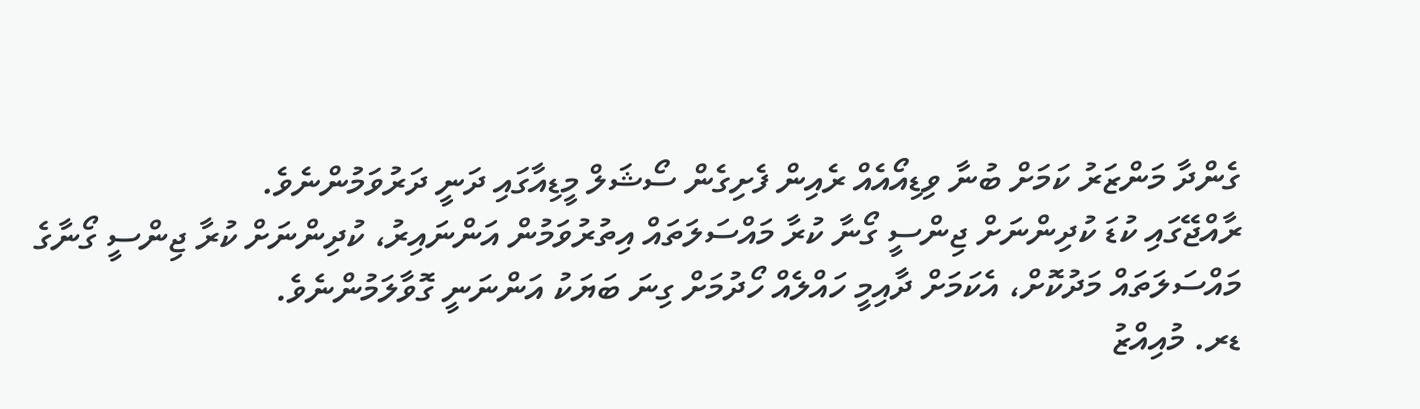ގެންދާ މަންޒަރު ކަމަށް ބުނާ ވިޑިއޯއެއް ރެއިން ފެށިގެން ސޯޝަލް މީޑިއާގައި ދަނީ ދަރުވަމުންނެވެ.
ރާއްޖޭގައި ކުޑަ ކުދިންނަށް ޖިންސީ ގޯނާ ކުރާ މައްސަލަތައް އިތުރުވަމުން އަންނައިރު، ކުދިންނަށް ކުރާ ޖިންސީ ގޯނާގެ މައްސަލަތައް މަދުކޮށް، އެކަމަށް ދާއިމީ ހައްލެއް ހޯދުމަށް ގިނަ ބަޔަކު އަންނަނީ ގޮވާލަމުންނެވެ.
ޑރ. މުއިއްޒު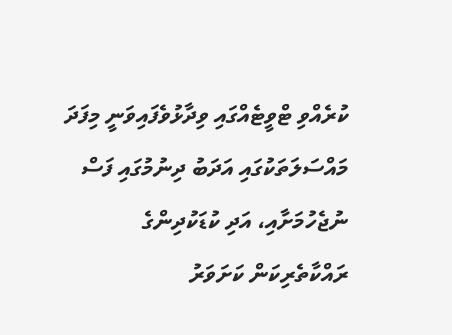ކުރެއްވި ޓްވީޓެއްގައި ވިދާޅުވެފައިވަނީ މިފަދަ މައްސަލަތަކުގައި އަދަބު ދިނުމުގައި ފަސް ނުޖެހުމަށާއި، އަދި ކުޑަކުދިންގެ ރައްކާތެރިކަން ކަށަވަރު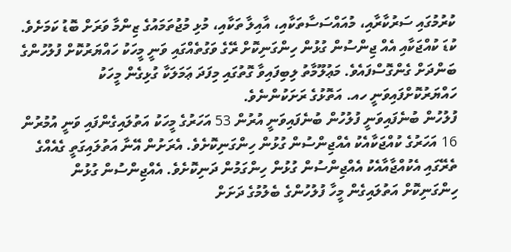ކުރުމުގައި ސަރުކާރާއި، މުއައްސަސާތަކާއި، އާއިލާ ތަކާއި، މުޅި މުޖުތަމައުގެ ޒިންމާ ވަރަށް ބޮޑު ކަމަށެވެ.
ކުޑަ ކުއްޖަކާއި އެއް ޖިންސުން ގުޅުން ހިންގަނިކޮށް ރޭގެ ވަގުތެއްގައި ވަނީ މީހަކު ހައްޔަރުކޮށް ފުލުހުންގެ ބަންދަށް ގެންގޮސްފައެވެ. މަޢުލޫމާތު ލިބިފައިވާ ގޮތުގައި މިފަދަ ޢަމަލަކާ ގުޅިގެން މީހަކު ހައްޔަރުކޮށްފައިވަނީ ހއ. އަތޮޅުގެ ރަށަކުންނެވެ.
ފުލުހުން ބުނެފައިވަނީ ފުލުހުން ބުނެފައިވަނީ އުރުން 53 އަހަރުގެ މީހަކު އަތުލައިގެންފައި ވަނީ އުމުރުން 16 އަހަރުގެ ކުއްޖަކާއެކު އެއްޖިންސުން ގުޅުން ހިންގަނިކޮށެވެ. އެރަށުން އޭނާ އަތުލައިގަތީ ގެއެއްގެ ތެރޭގައި އެކުއްޖާއާއެކު އެއްޖިންސުން ގުޅުން ހިންގަމުން ދަނިކޮށެވެ. އެއްޖިންސުން ގުޅުން ހިންގަނިކޮށް އަތުލައިގެން މީހާ ފުލުހުންގެ ބެލުމުގެ ދަށަށް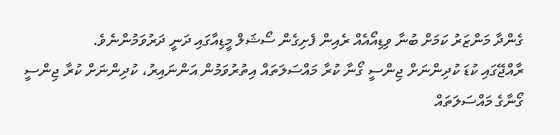ގެންދާ މަންޒަރު ކަމަށް ބުނާ ވިޑިއޯއެއް ރެއިން ފެށިގެން ސޯޝަލް މީޑިއާގައި ދަނީ ދަރުވަމުންނެވެ.
ރާއްޖޭގައި ކުޑަ ކުދިންނަށް ޖިންސީ ގޯނާ ކުރާ މައްސަލަތައް އިތުރުވަމުން އަންނައިރު، ކުދިންނަށް ކުރާ ޖިންސީ ގޯނާގެ މައްސަލަތައް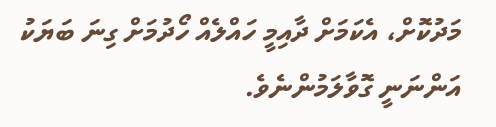މަދުކޮށް، އެކަމަށް ދާއިމީ ހައްލެއް ހޯދުމަށް ގިނަ ބަޔަކު އަންނަނީ ގޮވާލަމުންނެވެ.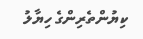ކިޔުންތެރިންގެ ހިޔާލު